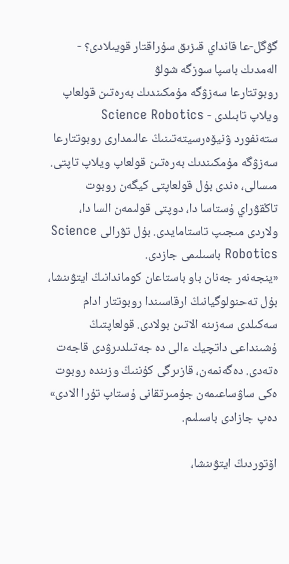گۋگل-عا قانداي قىزىق سۇراقتار قويىلادى؟ - الەمدىك باسپا سوزگە شولۋ
روبوتتارعا سەزۋگە مۇمكىندىك بەرەتىن قولعاپ ويلاپ تابىلدى - Science Robotics
ستەنفورد ۋنيۆەرسيتەتىنىڭ عالىمدارى روبوتتارعا سەزۋگە مۇمكىندىك بەرەتىن قولعاپ ويلاپ تاپتى. مىسالى، ەندى بۇل قولعاپتى كيگەن روبوت تاڭقۋراي ۇستاسا دا، دوپتى قولىمەن السا دا، ولاردى مىجىپ تاستامايدى. بۇل تۋرالى Science Robotics باسىلىمى جازدى.
«ينجەنەر جەنان باو باستاعان كوماندانىڭ ايتۋىنشا، بۇل تەحنولوگيانىڭ ارقاسىندا روبوتتار ادام سەكىلدى سەزىنە الاتىن بولادى. قولعاپتىڭ ۇشىنداعى داتچيك ءالى دە جەتىلدىرۋدى قاجەت ەتەدى. دەگەنمەن، قازىرگى كۇننىڭ وزىندە روبوت ەكى ساۋساعىمەن جۇمىرتقانى ۇستاپ تۇرا الادى» دەپ جازادى باسىلىم.

اۆتوردىڭ ايتۋىنشا،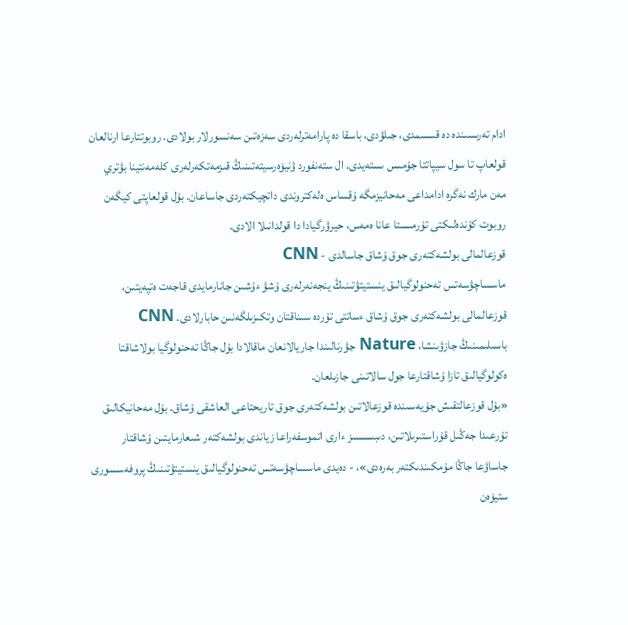ادام تەرىسىندە دە قىسىمدى، جىلۋدى، باسقا دە پارامەترلەردى سەزەتىن سەنسورلار بولادى. روبوتتارعا ارنالعان قولعاپ تا سول سيپاتتا جۇمىس ىستەيدى. ال ستەنفورد ۋنيۆەرسيتەتىنىڭ قىزمەتكەرلەرى كلەمەنتينا بۋتري مەن مارك نەگرە ادامداعى مەحانيزمگە ۇقساس ەلەكتروندى داتچيكتەردى جاساعان. بۇل قولعاپتى كيگەن روبوت كۇندەلىكتى تۇرمىستا عانا ەمەس، حيرۋرگيادا دا قولدانىلا الادى.
قوزعالمالى بولشەكتەرى جوق ۇشاق جاسالدى - CNN
ماسساچۋسەتس تەحنولوگيالىق ينستيتۋتىنىڭ ينجەنەرلەرى ۇشۋ ءۇشىن جانارمايدى قاجەت ەتپەيتىن، قوزعالمالى بولشەكتەرى جوق ۇشاق ءساتتى تۇردە سىناقتان وتكىزىلگەنىن حابارلادى. CNN باسىلىمىنىڭ جازۋىنشا، Nature جۋرنالىندا جاريالانعان ماقالادا بۇل جاڭا تەحنولوگيا بولاشاقتا ەكولوگيالىق تازا ۇشاقتارعا جول سالاتىنى جازىلعان.
«بۇل قوزعالتقىش جۇيەسىندە قوزعالاتىن بولشەكتەرى جوق تاريحتاعى العاشقى ۇشاق. بۇل مەحانيكالىق تۇرعىدا جەڭىل قۇراستىرىلاتىن، دىبىسسىز ءارى اتموسفەراعا زياندى بولشەكتەر شىعارمايتىن ۇشاقتار جاساۋعا جاڭا مۇمكىندىكتەر بەرەدى»، - دەيدى ماسساچۋسەتس تەحنولوگيالىق ينستيتۋتىنىڭ پروفەسسورى ستيۆەن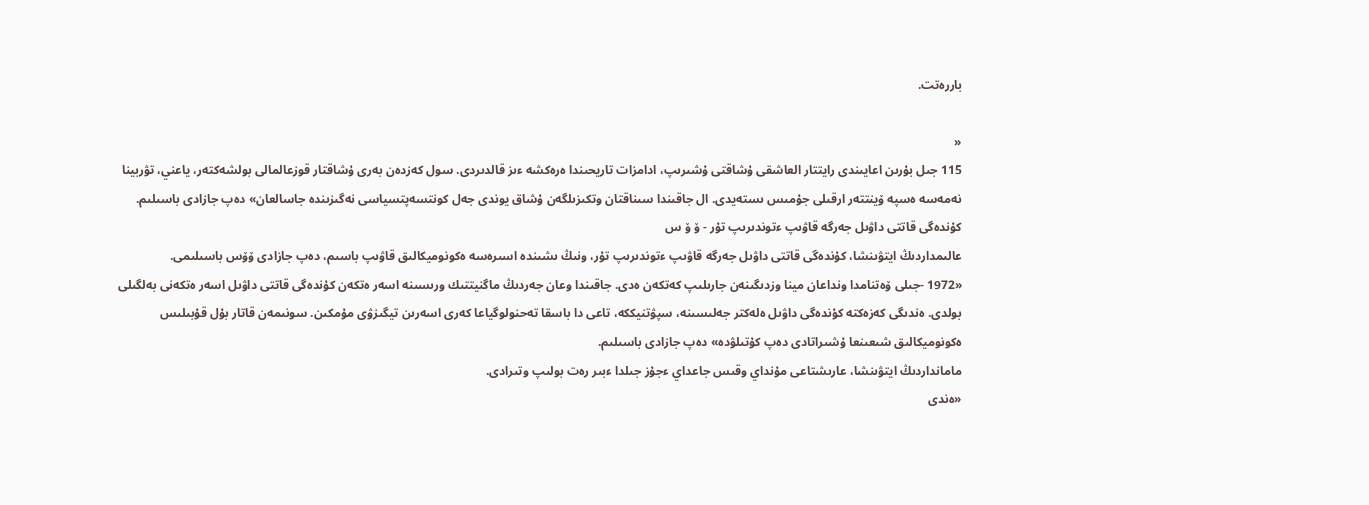باررەتت.

«
115 جىل بۇرىن اعايىندى رايتتار العاشقى ۇشاقتى ۇشىرىپ، ادامزات تاريحىندا ەرەكشە ءىز قالدىردى. سول كەزدەن بەرى ۇشاقتار قوزعالمالى بولشەكتەر، ياعني، تۋربينا نەمەسە ەسپە ۆينتتەر ارقىلى جۇمىس ىستەيدى. ال جاقىندا سىناقتان وتكىزىلگەن ۇشاق يوندى جەل كونتسەپتسياسى نەگىزىندە جاسالعان» دەپ جازادى باسىلىم.
كۇندەگى قاتتى داۋىل جەرگە قاۋىپ ءتوندىرىپ تۇر - ۆ ۆ س
عالىمداردىڭ ايتۋىنشا، كۇندەگى قاتتى داۋىل جەرگە قاۋىپ ءتوندىرىپ تۇر، ونىڭ ىشىندە اسىرەسە ەكونوميكالىق قاۋىپ باسىم، دەپ جازادى ۆۆس باسىلىمى.
«1972 -جىلى ۆەتنامدا ونداعان مينا وزدىگىنەن جارىلىپ كەتكەن ەدى. جاقىندا وعان جەردىڭ ماگنيتتىك ورىسىنە اسەر ەتكەن كۇندەگى قاتتى داۋىل اسەر ەتكەنى بەلگىلى بولدى. ەندىگى كەزەكتە كۇندەگى داۋىل ەلەكتر جەلىسىنە، سپۋتنيككە، تاعى دا باسقا تەحنولوگياعا كەرى اسەرىن تيگىزۋى مۇمكىن. سونىمەن قاتار بۇل قۇبىلىس ەكونوميكالىق شىعىنعا ۇشىراتادى دەپ كۇتىلۋدە» دەپ جازادى باسىلىم.
مامانداردىڭ ايتۋىنشا، عارىشتاعى مۇنداي وقىس جاعداي ءجۇز جىلدا ءبىر رەت بولىپ وتىرادى.
«ەندى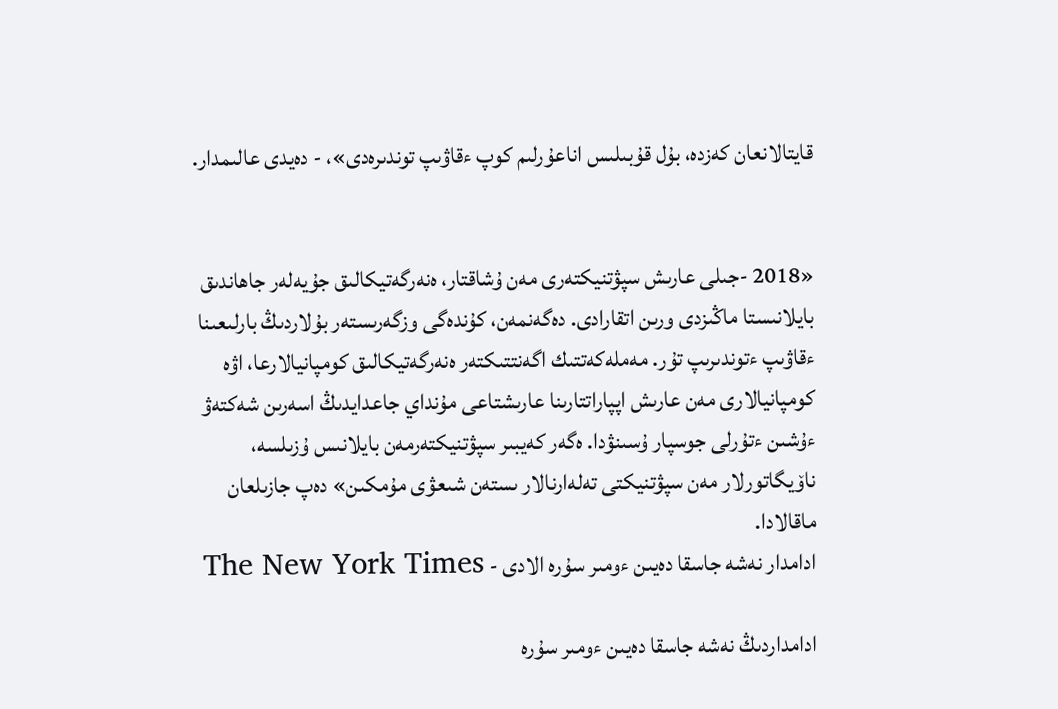قايتالانعان كەزدە، بۇل قۇبىلىس اناعۇرلىم كوپ ءقاۋىپ توندىرەدى»، - دەيدى عالىمدار.


«2018 -جىلى عارىش سپۋتنيكتەرى مەن ۇشاقتار، ەنەرگەتيكالىق جۇيەلەر جاھاندىق بايلانىستا ماڭىزدى ورىن اتقارادى. دەگەنمەن، كۇندەگى وزگەرىستەر بۇلاردىڭ بارلىعىنا ءقاۋىپ ءتوندىرىپ تۇر. مەملەكەتتىك اگەنتتىكتەر ەنەرگەتيكالىق كومپانيالارعا، اۋە كومپانيالارى مەن عارىش اپپاراتتارىنا عارىشتاعى مۇنداي جاعدايدىڭ اسەرىن شەكتەۋ ءۇشىن ءتۇرلى جوسپار ۇسىنۋدا. ەگەر كەيبىر سپۋتنيكتەرمەن بايلانىس ۇزىلسە، ناۆيگاتورلار مەن سپۋتنيكتى تەلەارنالار ىستەن شىعۋى مۇمكىن» دەپ جازىلعان ماقالادا.
ادامدار نەشە جاسقا دەيىن ءومىر سۇرە الادى - The New York Times

ادامداردىڭ نەشە جاسقا دەيىن ءومىر سۇرە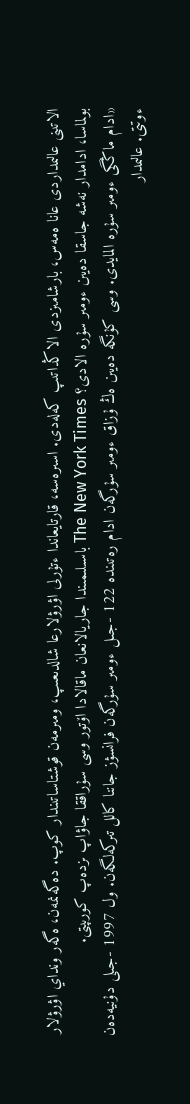الاتىنى عالىمداردى عانا ەمەس، بارشامىزدى الاڭداتىپ كەلەدى. اسىرەسە، قارتايعاندا ءتۇرلى اۋرۋلارعا شالدىعىپ، ومىرمەن قوشتاساتىندار كوپ. دەگەنمەن، ەگەر ونداي اۋرۋلار بولماسا، ادامدار نەشە جاسقا دەيىن ءومىر سۇرە الادى؟ The New York Times باسىلىمىندا جاريالانعان ماقالادا اۆتور وسى سۇراققا جاۋاپ ىزدەپ كورىپتى.
«ادام ماڭگى ءومىر سۇرە المايدى. وسى كۇنگە دەيىن ەڭ ۇزاق ءومىر سۇرگەن ادام رەتىندە 122 -جىل ءومىر سۇرگەن فرانسۋز جاننا كالل تىركەلگەن. ول 1997 -جىلى دۇنيەدەن ءوتتى. عالىمدار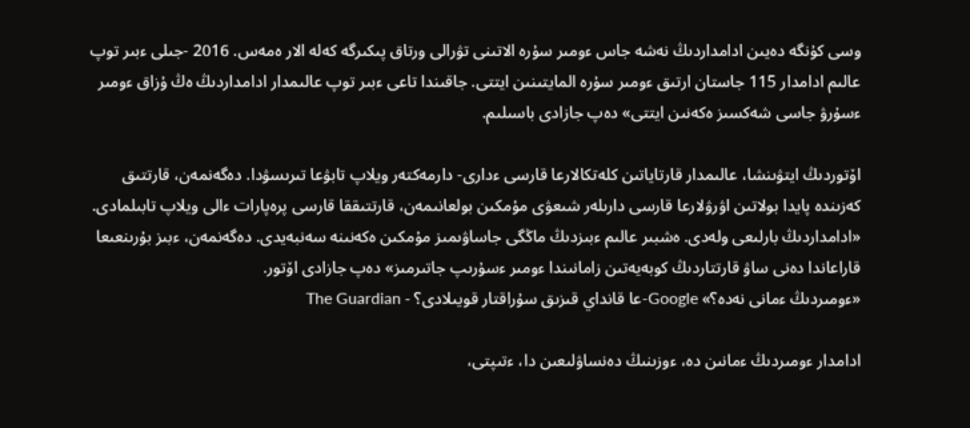وسى كۇنگە دەيىن ادامداردىڭ نەشە جاس ءومىر سۇرە الاتىنى تۋرالى ورتاق پىكىرگە كەلە الار ەمەس. 2016 -جىلى ءبىر توپ عالىم ادامدار 115 جاستان ارتىق ءومىر سۇرە المايتىنىن ايتتى. جاقىندا تاعى ءبىر توپ عالىمدار ادامداردىڭ ەڭ ۇزاق ءومىر ءسۇرۋ جاسى شەكسىز ەكەنىن ايتتى» دەپ جازادى باسىلىم.

اۆتوردىڭ ايتۋىنشا، عالىمدار قارتاياتىن كلەتكالارعا قارسى ءدارى- دارمەكتەر ويلاپ تابۋعا تىرىسۋدا. دەگەنمەن، قارتتىق كەزىندە پايدا بولاتىن اۋرۋلارعا قارسى دارىلەر شىعۋى مۇمكىن بولعانىمەن، قارتتىققا قارسى پرەپارات ءالى ويلاپ تابىلمادى.
«ادامداردىڭ بارلىعى ولەدى. ەشبىر عالىم ءبىزدىڭ ماڭگى جاساۋىمىز مۇمكىن ەكەنىنە سەنبەيدى. دەگەنمەن، ءبىز بۇرىنعىعا قاراعاندا دەنى ساۋ قارتتاردىڭ كوبەيەتىن زامانىندا ءومىر ءسۇرىپ جاتىرمىز» دەپ جازادى اۆتور.
«ءومىردىڭ ءمانى نەدە؟» Google-عا قانداي قىزىق سۇراقتار قويىلادى؟ - The Guardian

ادامدار ءومىردىڭ ءمانىن دە، ءوزىنىڭ دەنساۋلىعىن دا، ءتىپتى،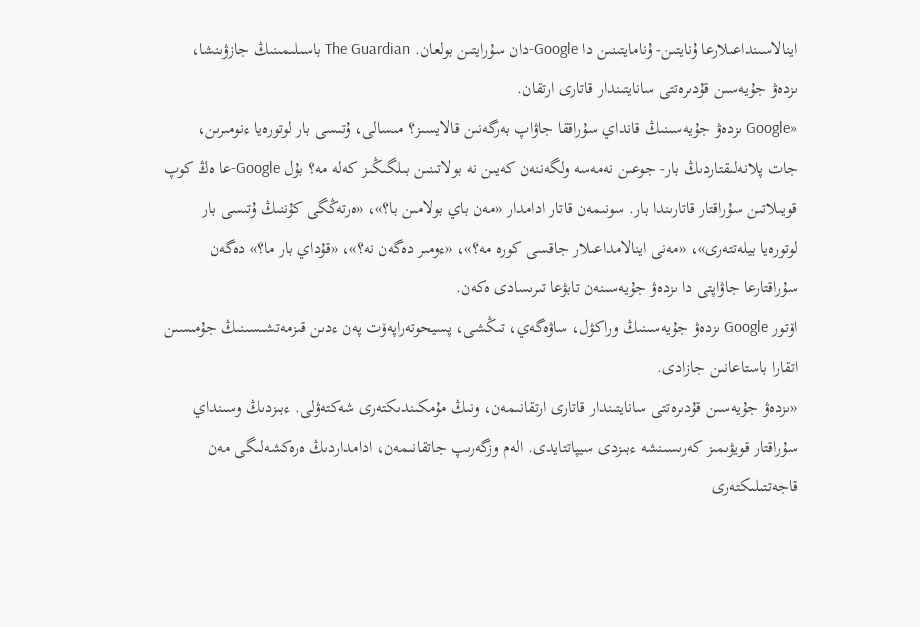اينالاسىنداعىلارعا ۇنايتىن- ۇنامايتىنىن دا Google-دان سۇرايتىن بولعان. The Guardian باسىلىمىنىڭ جازۋىنشا، ىزدەۋ جۇيەسىن قۇدىرەتتى سانايتىندار قاتارى ارتقان.
«Google ىزدەۋ جۇيەسىنىڭ قانداي سۇراققا جاۋاپ بەرگەنىن قالايسىز؟ مىسالى، ۇتىسى بار لوتورەيا ءنومىرىن، جات پلانەلىقتاردىڭ بار- جوعىن نەمەسە ولگەننەن كەيىن نە بولاتىنىن بىلگىڭىز كەلە مە؟ بۇل Google-عا ەڭ كوپ قويىلاتىن سۇراقتار قاتارىندا بار. سونىمەن قاتار ادامدار «مەن باي بولامىن با؟»، «ەرتەڭگى كۇننىڭ ۇتىسى بار لوتورەيا بيلەتتەرى»، «مەنى اينالامداعىلار جاقسى كورە مە؟»، «ءومىر دەگەن نە؟»، «قۇداي بار ما؟» دەگەن سۇراقتارعا جاۋاپتى دا ىزدەۋ جۇيەسىنەن تابۋعا تىرىسادى ەكەن.
اۆتور Google ىزدەۋ جۇيەسىنىڭ وراكۋل، ساۋەگەي، تىڭشى، پسيحوتەراپەۆت پەن ءدىن قىزمەتشىسىنىڭ جۇمىسىن اتقارا باستاعانىن جازادى.
«ىزدەۋ جۇيەسىن قۇدىرەتتى سانايتىندار قاتارى ارتقانىمەن، ونىڭ مۇمكىندىكتەرى شەكتەۋلى. ءبىزدىڭ وسىنداي سۇراقتار قويۋىمىز كەرىسىنشە ءبىزدى سيپاتتايدى. الەم وزگەرىپ جاتقانىمەن، ادامداردىڭ ەرەكشەلىگى مەن قاجەتتىلىكتەرى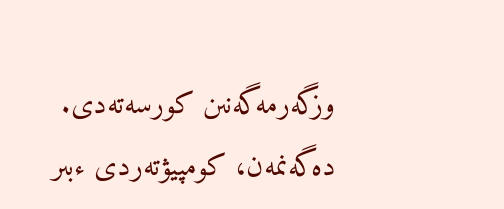وزگەرمەگەنىن كورسەتەدى. دەگەنمەن، كومپيۋتەردى ءبىر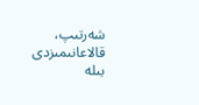شەرتىپ، قالاعانىمىزدى بىلە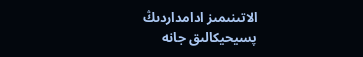الاتىنىمىز ادامداردىڭ پسيحيكالىق جانە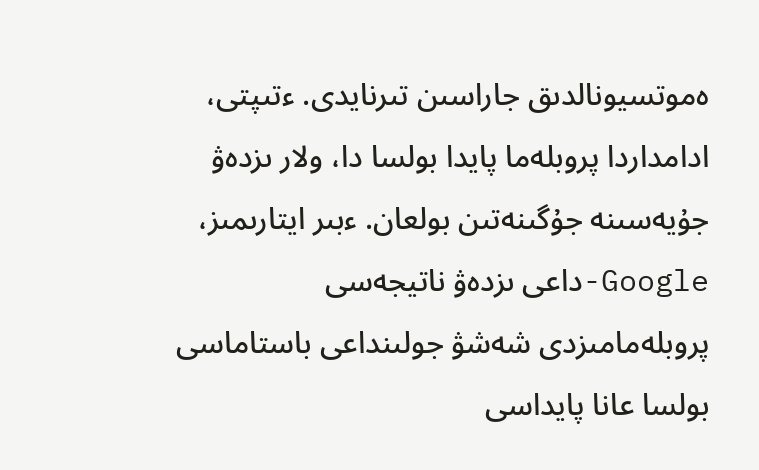ەموتسيونالدىق جاراسىن تىرنايدى. ءتىپتى، ادامداردا پروبلەما پايدا بولسا دا، ولار ىزدەۋ جۇيەسىنە جۇگىنەتىن بولعان. ءبىر ايتارىمىز، Google-داعى ىزدەۋ ناتيجەسى پروبلەمامىزدى شەشۋ جولىنداعى باستاماسى بولسا عانا پايداسى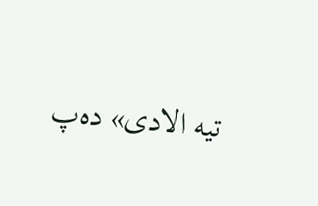تيە الادى» دەپ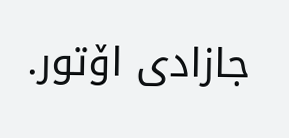جازادى اۆتور.